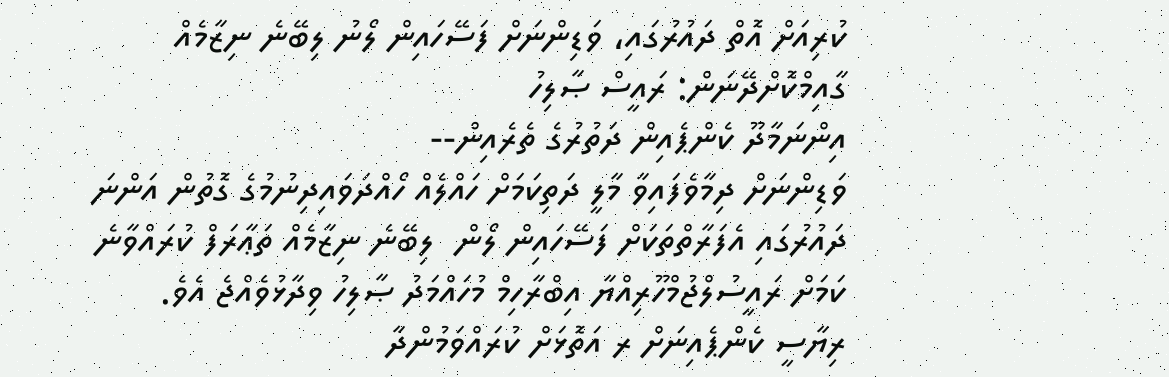ކުރިއަށް އޮތް ދައުރުގައި، ވަޑިންނަށް ފަސޭހައިން ލޯނު ލިބޭނެ ނިޒާމެއް ގާއިމްކޮށްދޭނަން: ރައީސް ޞާލިހު
އިންނަމާދޫ ކެންޕެއިން ދަތުރުގެ ތެރެއިން--
ވަޑިންނަށް ދިމާވެފައިވާ މާލީ ދަތިކަމަށް ހައްލެއް ހޯއްދަވައިދިނުމުގެ ގޮތުން އަންނަ ދައުރުގައި އެފަރާތްތަކަށް ފަސޭހައިން ލޯން  ލިބޭނެ ނިޒާމެއް ތަޢާރަފް ކުރައްވާނެ ކަމަށް ރައީސުލްޖުމްހޫރިއްޔާ އިބްރާހިމް މުހައްމަދު ޞާލިހު ވިދާޅުވެއްޖެ އެވެ.
ރިޔާސީ ކެންޕެއިނަށް ރ އަތޮޅަށް ކުރައްވަމުންދާ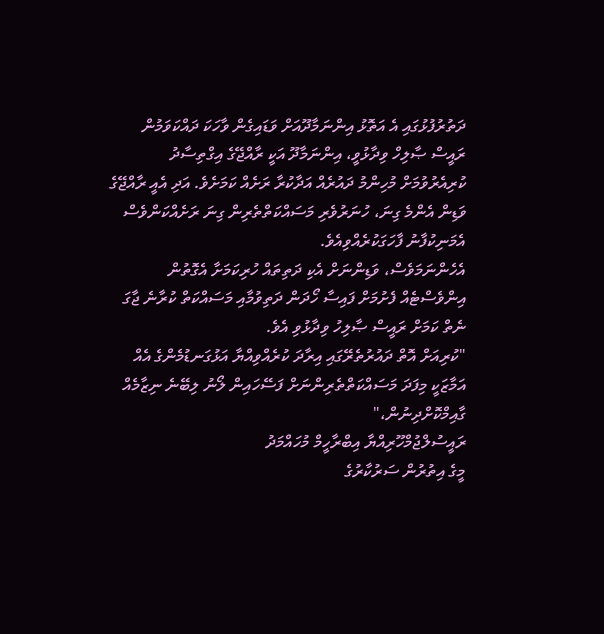ދަތުރުފުޅުގައި އެ އަތޮޅު އިންނަމާދޫއަށް ވަޑައިގެން ވާހަކަ ދައްކަވަމުން ރައީސް ޞާލިހް ވިދާޅުވީ، އިންނަމާދޫ އަކީ ރާއްޖޭގެ އިގްތިސާދު ކުރިއެރުވުމަށް މުހިންމު ދައުރެއް އަދާކުރާ ރަށެއް ކަމަށެވެ. އަދި އެއީ ރާއްޖޭގެ ވަޑިން އެންމެ ގިނަ، ހުނަރުވެރި މަސައްކަތްތެރިން ގިނަ ރަށެއްކަންވެސް އެމަނިކުފާނު ފާހަގަކުރެއްވިއެވެ.
އެހެންނަމަވެސް، ވަޑިންނަށް އެކި ދަތިތައް ހުރިކަމަށާ އެގޮތުން އިންވެސްޓެއް ފެށުމަށް ފައިސާ ހޯދަން ދަތިވުމާއި މަސައްކަތް ކުރާނެ ޖާގަ ނެތް ކަމަށް ރައީސް ޞާލިހު ވިދާޅުވި އެވެ.
"ކުރިއަށް އޮތް ދައުރުތެރޭގައި އިރާދަ ކުރެއްވިއްޔާ އަޅުގަނޑުމެންގެ އެއް އަމާޒަކީ މިފަދަ މަސައްކަތްތެރިންނަށް ފަސޭހައިން ލޯނު ލިބޭނެ ނިޒާމެއް ގާއިމްކޮށްދިނުން،"
ރައީސުލްޖުމްހޫރިއްޔާ އިބްރާހީމް މުހައްމަދު
މީގެ އިތުރުން ސަރުކާރުގެ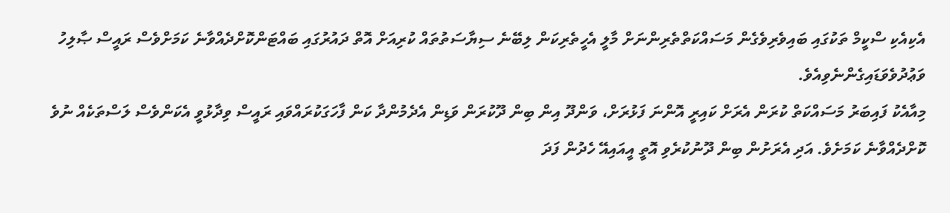އެކިއެކި ސްކީމް ތަކުގައި ބައިވެރިވެގެން މަސައްކަތްތެރިންނަށް މާލީ އެހީތެރިކަން ލިބޭނެ ސިޔާސަތުތައް ކުރިއަށް އޮތް ދައުރުގައި ބައްޓަންކޮށްދެއްވާނެ ކަމަށްވެސް ރައީސް ޞާލިހު ވަޢުދުވެވަޑައިގެންނެވިއެވެ.
މިއާއެކު ފައިބަރު މަސައްކަތް ކުރަން އެރަށް ކައިރީ އޮންނަ ފަޅުރަށް، ވަންދޫ އިން ބިން ދޫކުރަން ވަޑިން އެދެމުންދާ ކަން ފާހަގަކުރައްވައި ރައީސް ވިދާޅުވީ އެކަންވެސް ލަސްތަކެއް ނުވެ ކޮށްދެއްވާނެ ކަމަށެވެ. އަދި އެރަށުން ބިން ދޫނުކުރެވި އޮތީ އީއައިއޭ ހެދުން ފަދަ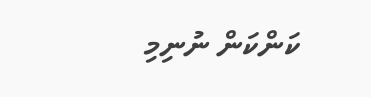ކަންކަން ނުނިމި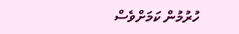ހުރުމުން ކަމަށްވެސް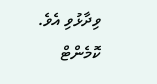ވިދާޅުވި އެވެ.
ކޮމެންޓް